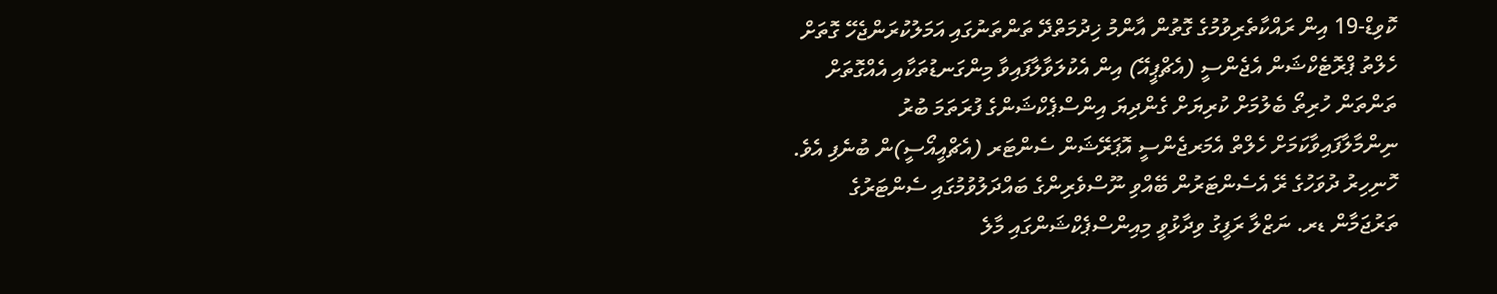ކޮވިޑް-19 އިން ރައްކާތެރިވުމުގެ ގޮތުން އާންމު ޚިދުމަތްދޭ ތަންތަނުގައި އަމަލުކުރަންޖެހޭ ގޮތަށް ހެލްތު ޕްރޮޓެކްޝަން އެޖެންސީ (އެޗްޕީއޭ) އިން އެކުލަވާލާފައިވާ މިންގަނޑުތަކާއި އެއްގޮތަށް ތަންތަން ހުރިތޯ ބެލުމަށް ކުރިޔަށް ގެންދިޔަ އިންސްޕެކްޝަންގެ ފުރަތަމަ ބުރު ނިންމާލާފައިވާކަމަށް ހެލްތް އެމަރޖެންސީ އޮޕަރޭޝަން ސެންޓަރ (އެޗްއީއޯސީ)ން ބުނެފި އެވެ.
ހޮނިހިރު ދުވަހުގެ ރޭ އެސެންޓަރުން ބޭއްވި ނޫސްވެރިންގެ ބައްދަލުވުމުގައި ސެންޓަރުގެ ތަރުޖަމާން ޑރ. ނަޒްލާ ރަފީގު ވިދާޅުވީ މިއިންސްޕެކްޝަންގައި މާލެ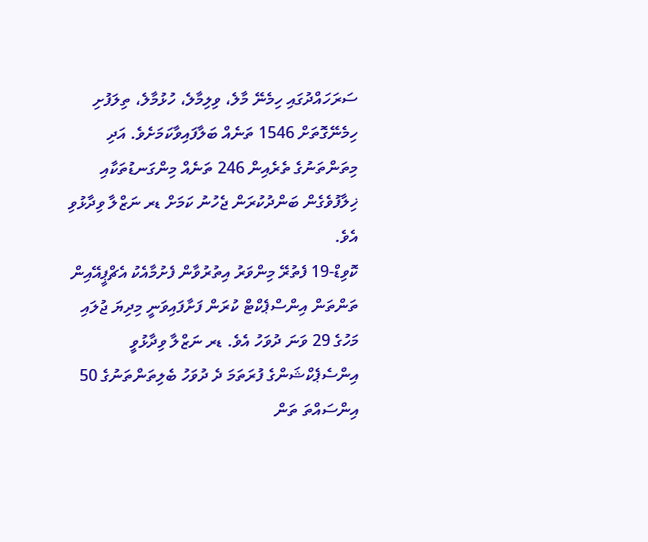ސަރަހައްދުގައި ހިމެނޭ މާލެ، ވިލިމާލެ، ހުޅުމާލެ، ތިލަފުށި ހިމެނޭގޮތަށް 1546 ތަނެއް ބަލާފައިވާކަމަށެވެ. އަދި މިތަންތަނުގެ ތެރެއިން 246 ތަނެއް މިންގަނޑުތަކާއި ޚިލާފުވެގެން ބަންދުކުރަން ޖެހުނު ކަމަށް ޑރ ނަޒްލާ ވިދާޅުވި އެވެ.
ކޮވިޑް-19 ފެތުރޭ މިންވަރު އިތުރުވާން ފެށުމާއެކު އެޗްޕީއޭއިން ތަންތަން އިންސްޕެކްޓް ކުރަން ފަށާފައިވަނީ މިދިޔަ ޖުލައި މަހުގެ 29 ވަނަ ދުވަހު އެވެ. ޑރ ނަޒްލާ ވިދާޅުވީ އިންސެޕެކްޝަންގެ ފުރަތަމަ ދެ ދުވަހު ބެލިތަންތަނުގެ 50 އިންސައްތަ ތަން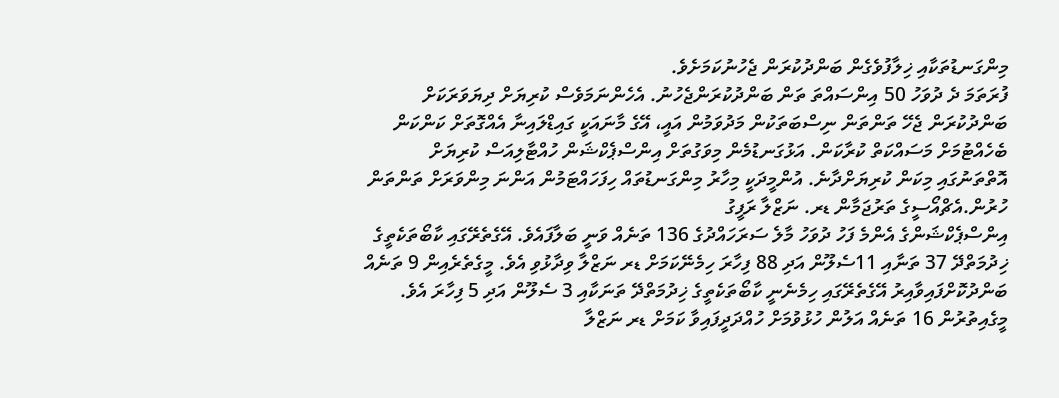މިންގަނޑުތަކާއި ޚިލާފުވެގެން ބަންދުކުރަން ޖެހުނުކަމަށެވެ.
ފުރަތަމަ ދެ ދުވަހު 50 އިންސައްތަ ތަން ބަންދުކުރަންޖެހުނު. އެހެންނަމަވެސް ކުރިޔަށް ދިޔަވަރަކަށް ބަންދުކުރަން ޖެހޭ ތަންތަން ނިސްބަތަކުން މަދުވަމުން އައީ، އޭގެ މާނައަކީ ގައިޑްލައިނާ އެއްގޮތަށް ކަންކަން ބެހެއްޓުމަށް މަސައްކަތް ކުރާކަން. އަޅުގަނޑުމެން މިވަގުތަށް އިންސްޕެކްޝަން ހުއްޓާލިއަސް ކުރިޔަށް އޮތްތަނުގައި މިކަން ކުރިޔަށްދާނެ. އުންމީދަކީ މިހާރު މިންގަނޑުތައް ހިފަހައްޓަމުން އަންނަ މިންވަރަށް ތަންތަން ހުރުން.އެޗްއޯސީގެ ތަރުޖަމާން ޑރ. ނަޒްލާ ރަފީގު
އިންސްޕެކްޝަންގެ އެންމެ ފަހު ދުވަހު މާލެ ސަރަހައްދުގެ 136 ތަނެއް ވަނީ ބަލާފައެވެ. އޭގެތެރޭގައި ކާބޯތަކެތީގެ ޚިދުމަތްދޭ 37 ތަނާއި 11ސެލޫން އަދި 88 ފިހާރަ ހިމެނޭކަމަށް ޑރ ނަޒްލާ ވިދާޅުވި އެވެ. މީގެތެރެއިން 9 ތަނެއް ބަންދުކޮށްފައިވާއިރު އޭގެތެރޭގައި ހިމެނެނީ ކާބޯތަކެތީގެ ޚިދުމަތްދޭ ތަނަކާއި 3 ސެލޫން އަދި 5 ފިހާރަ އެވެ.
މީގެއިތުރުން 16 ތަނެއް އަލުން ހުޅުވުމަށް ހުއްދަދީފައިވާ ކަމަށް ޑރ ނަޒްލާ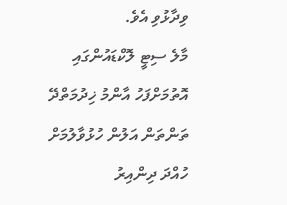ވިދާޅުވި އެވެ.
މާލެ ސިޓީ ލޮކްޑައުންގައި އޮތުމަށްފަހު އާންމު ޚިދުމަތްދޭ ތަންތަން އަލުން ހުޅުވާލުމަށް ހުއްދަ ދިންއިރު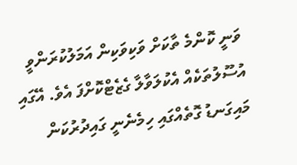ވަނީ ކޮންމެ ތާކަށް ވަކިވަކިން އަމަލުކުރަންވީ އުސޫލުތަކެއް އެކުލަވާލާ ގެޒެޓްކޮށްފަ އެވެ. އޭގައި މައިގަނޑު ގޮތެއްގައި ހިމެނެނީ ގައިދުރުކަން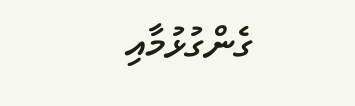ގެންގުޅުމާއި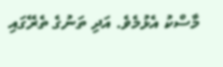މާސްކު އެޅުމެވެ. އަދި ތަނުގެ ތެރޭގައި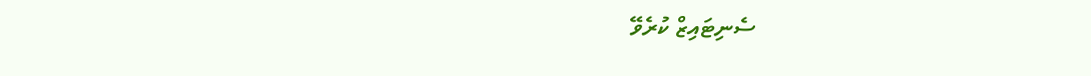ސެނިޓައިޒް ކުރެވޭ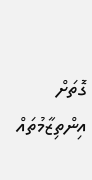ގޮތަށް އިންތިޒާމުތައް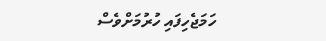ހަމަޖެހިފައި ހުރުމަށްވެސް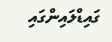ގައިޑްލައިންގައި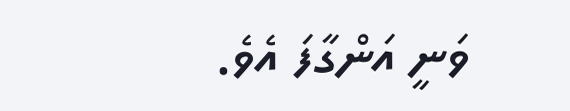ވަނީ އަންގާފަ އެވެ.